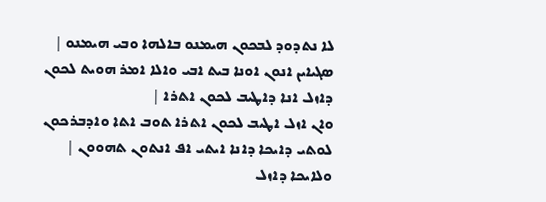ܠܐ ܢܬܕܘܕ ܠܒܟܘܢ ܗܝܡܢܘ ܒܐܠܗܐ ܘܒܝ ܗܝܡܢܘ |
ܤܓܝܐܝܢ ܐܢܘܢ ܐܘܢܐ ܒܝܬ ܐܒܝ ܘܐܠܐ ܐܡܪ ܗܘܝܬ ܠܟܘܢ ܕܐܙܠ ܐܢܐ ܕܐܛܝܒ ܠܟܘܢ ܐܬܪܐ |
ܘܐܢ ܐܙܠ ܐܛܝܒ ܠܟܘܢ ܐܬܪܐ ܬܘܒ ܐܬܐ ܘܐܕܒܪܟܘܢ ܠܘܬܝ ܕܐܝܟܐ ܕܐܢܐ ܐܝܬܝ ܐܦ ܐܢܬܘܢ ܬܗܘܘܢ |
ܘܠܐܝܟܐ ܕܐܙܠ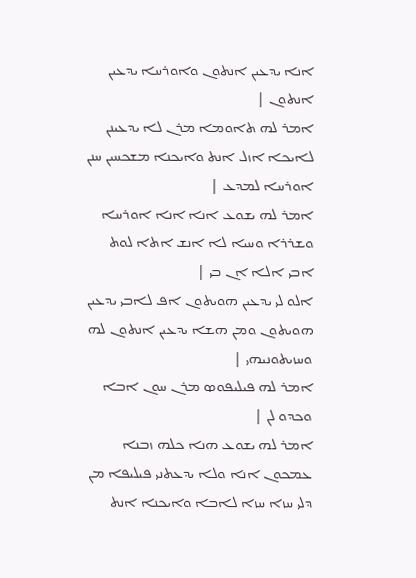ܐܢܐ ܝܕܥܝܢ ܐܢܬܘܢ ܘܐܘܪܚܐ ܝܕܥܝܢ ܐܢܬܘܢ |
ܐܡܪ ܠܗ ܬܐܘܡܐ ܡܪܢ ܠܐ ܝܕܥܝܢܢ ܠܐܝܟܐ ܐܙܠ ܐܢܬ ܘܐܝܟܢܐ ܡܫܟܚܝܢ ܚܢܢ ܐܘܪܚܐ ܠܡܕܥ |
ܐܡܪ ܠܗ ܝܫܘܥ ܐܢܐ ܐܢܐ ܐܘܪܚܐ ܘܫܪܪܐ ܘܚܝܐ ܠܐ ܐܢܫ ܐܬܐ ܠܘܬ ܐܒܝ ܐܠܐ ܐܢ ܒܝ |
ܐܠܘ ܠܝ ܝܕܥܝܢ ܗܘܝܬܘܢ ܐܦ ܠܐܒܝ ܝܕܥܝܢ ܗܘܝܬܘܢ ܘܡܢ ܗܫܐ ܝܕܥܝܢ ܐܢܬܘܢ ܠܗ ܘܚܙܝܬܘܢܝܗܝ |
ܐܡܪ ܠܗ ܦܝܠܝܦܘܤ ܡܪܢ ܚܘܢ ܐܒܐ ܘܟܕܘ ܠܢ |
ܐܡܪ ܠܗ ܝܫܘܥ ܗܢܐ ܟܠܗ ܙܒܢܐ ܥܡܟܘܢ ܐܢܐ ܘܠܐ ܝܕܥܬܢܝ ܦܝܠܝܦܐ ܡܢ ܕܠܝ ܚܙܐ ܚܙܐ ܠܐܒܐ ܘܐܝܟܢܐ ܐܢܬ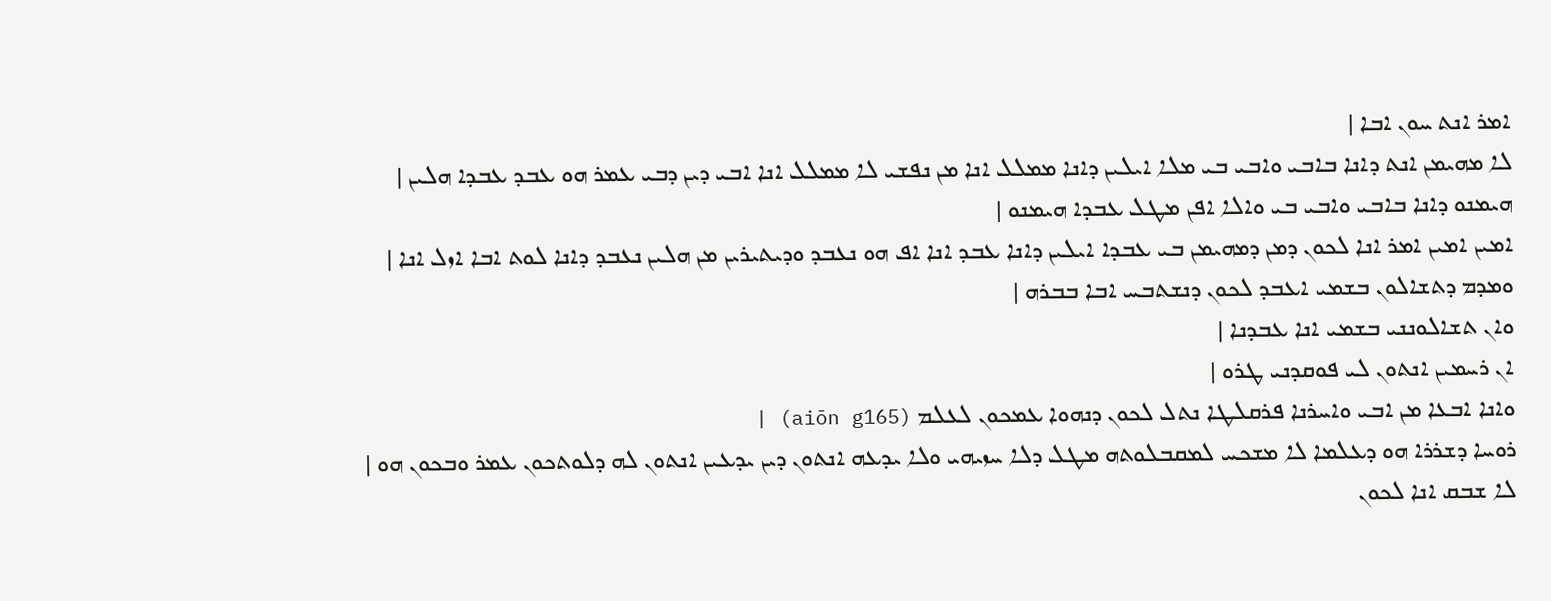ܐܡܪ ܐܢܬ ܚܘܢ ܐܒܐ |
ܠܐ ܡܗܝܡܢ ܐܢܬ ܕܐܢܐ ܒܐܒܝ ܘܐܒܝ ܒܝ ܡܠܐ ܐܝܠܝܢ ܕܐܢܐ ܡܡܠܠ ܐܢܐ ܡܢ ܢܦܫܝ ܠܐ ܡܡܠܠ ܐܢܐ ܐܒܝ ܕܝܢ ܕܒܝ ܥܡܪ ܗܘ ܥܒܕ ܥܒܕܐ ܗܠܝܢ |
ܗܝܡܢܘ ܕܐܢܐ ܒܐܒܝ ܘܐܒܝ ܒܝ ܘܐܠܐ ܐܦܢ ܡܛܠ ܥܒܕܐ ܗܝܡܢܘ |
ܐܡܝܢ ܐܡܝܢ ܐܡܪ ܐܢܐ ܠܟܘܢ ܕܡܢ ܕܡܗܝܡܢ ܒܝ ܥܒܕܐ ܐܝܠܝܢ ܕܐܢܐ ܥܒܕ ܐܢܐ ܐܦ ܗܘ ܢܥܒܕ ܘܕܝܬܝܪܝܢ ܡܢ ܗܠܝܢ ܢܥܒܕ ܕܐܢܐ ܠܘܬ ܐܒܐ ܐܙܠ ܐܢܐ |
ܘܡܕܡ ܕܬܫܐܠܘܢ ܒܫܡܝ ܐܥܒܕ ܠܟܘܢ ܕܢܫܬܒܚ ܐܒܐ ܒܒܪܗ |
ܘܐܢ ܬܫܐܠܘܢܢܝ ܒܫܡܝ ܐܢܐ ܥܒܕܢܐ |
ܐܢ ܪܚܡܝܢ ܐܢܬܘܢ ܠܝ ܦܘܩܕܢܝ ܛܪܘ |
ܘܐܢܐ ܐܒܥܐ ܡܢ ܐܒܝ ܘܐܚܪܢܐ ܦܪܩܠܛܐ ܢܬܠ ܠܟܘܢ ܕܢܗܘܐ ܥܡܟܘܢ ܠܥܠܡ (aiōn g165) |
ܪܘܚܐ ܕܫܪܪܐ ܗܘ ܕܥܠܡܐ ܠܐ ܡܫܟܚ ܠܡܩܒܠܘܬܗ ܡܛܠ ܕܠܐ ܚܙܝܗܝ ܘܠܐ ܝܕܥܗ ܐܢܬܘܢ ܕܝܢ ܝܕܥܝܢ ܐܢܬܘܢ ܠܗ ܕܠܘܬܟܘܢ ܥܡܪ ܘܒܟܘܢ ܗܘ |
ܠܐ ܫܒܩ ܐܢܐ ܠܟܘܢ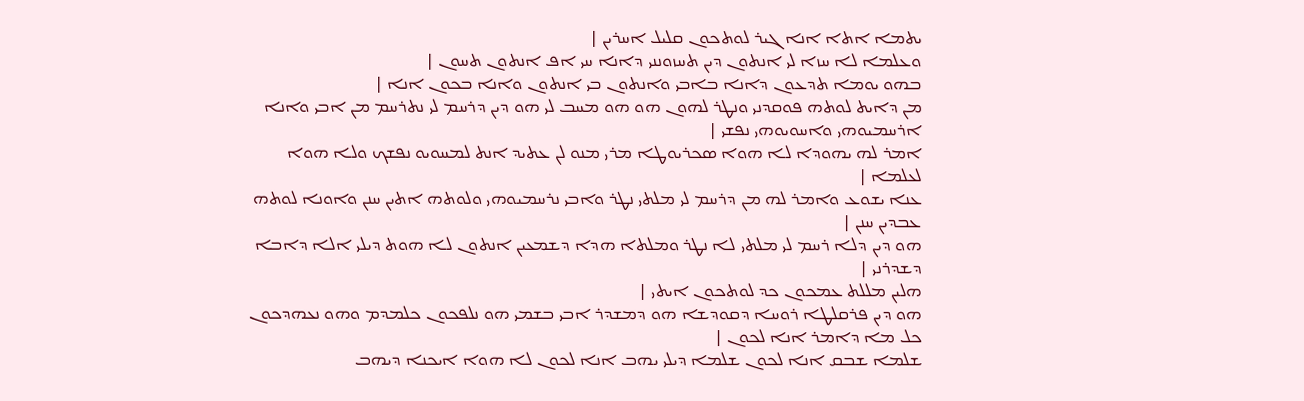ܝܬܡܐ ܐܬܐ ܐܢܐ ܓܝܪ ܠܘܬܟܘܢ ܩܠܝܠ ܐܚܪܝܢ |
ܘܥܠܡܐ ܠܐ ܚܙܐ ܠܝ ܐܢܬܘܢ ܕܝܢ ܬܚܙܘܢܢܝ ܕܐܢܐ ܚܝ ܐܦ ܐܢܬܘܢ ܬܚܘܢ |
ܒܗܘ ܝܘܡܐ ܬܕܥܘܢ ܕܐܢܐ ܒܐܒܝ ܘܐܢܬܘܢ ܒܝ ܐܢܬܘܢ ܘܐܢܐ ܒܟܘܢ ܐܢܐ |
ܡܢ ܕܐܝܬ ܠܘܬܗ ܦܘܩܕܢܝ ܘܢܛܪ ܠܗܘܢ ܗܘ ܗܘ ܡܚܒ ܠܝ ܗܘ ܕܝܢ ܕܪܚܡ ܠܝ ܢܬܪܚܡ ܡܢ ܐܒܝ ܘܐܢܐ ܐܪܚܡܝܘܗܝ ܘܐܚܘܝܘܗܝ ܢܦܫܝ |
ܐܡܪ ܠܗ ܝܗܘܕܐ ܠܐ ܗܘܐ ܤܟܪܝܘܛܐ ܡܪܝ ܡܢܘ ܠܢ ܥܬܝܕ ܐܢܬ ܠܡܚܘܝܘ ܢܦܫܟ ܘܠܐ ܗܘܐ ܠܥܠܡܐ |
ܥܢܐ ܝܫܘܥ ܘܐܡܪ ܠܗ ܡܢ ܕܪܚܡ ܠܝ ܡܠܬܝ ܢܛܪ ܘܐܒܝ ܢܪܚܡܝܘܗܝ ܘܠܘܬܗ ܐܬܝܢ ܚܢܢ ܘܐܘܢܐ ܠܘܬܗ ܥܒܕܝܢ ܚܢܢ |
ܗܘ ܕܝܢ ܕܠܐ ܪܚܡ ܠܝ ܡܠܬܝ ܠܐ ܢܛܪ ܘܡܠܬܐ ܗܕܐ ܕܫܡܥܝܢ ܐܢܬܘܢ ܠܐ ܗܘܬ ܕܝܠܝ ܐܠܐ ܕܐܒܐ ܕܫܕܪܢܝ |
ܗܠܝܢ ܡܠܠܬ ܥܡܟܘܢ ܟܕ ܠܘܬܟܘܢ ܐܝܬܝ |
ܗܘ ܕܝܢ ܦܪܩܠܛܐ ܪܘܚܐ ܕܩܘܕܫܐ ܗܘ ܕܡܫܕܪ ܐܒܝ ܒܫܡܝ ܗܘ ܢܠܦܟܘܢ ܟܠܡܕܡ ܘܗܘ ܢܥܗܕܟܘܢ ܟܠ ܡܐ ܕܐܡܪ ܐܢܐ ܠܟܘܢ |
ܫܠܡܐ ܫܒܩ ܐܢܐ ܠܟܘܢ ܫܠܡܐ ܕܝܠܝ ܝܗܒ ܐܢܐ ܠܟܘܢ ܠܐ ܗܘܐ ܐܝܟܢܐ ܕܝܗܒ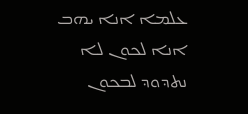ܥܠܡܐ ܐܢܐ ܝܗܒ ܐܢܐ ܠܟܘܢ ܠܐ ܢܬܕܘܕ ܠܒܟܘܢ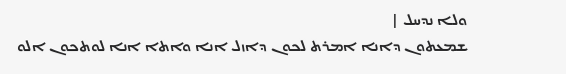ܘܠܐ ܢܕܚܠ |
ܫܡܥܬܘܢ ܕܐܢܐ ܐܡܪܬ ܠܟܘܢ ܕܐܙܠ ܐܢܐ ܘܐܬܐ ܐܢܐ ܠܘܬܟܘܢ ܐܠܘ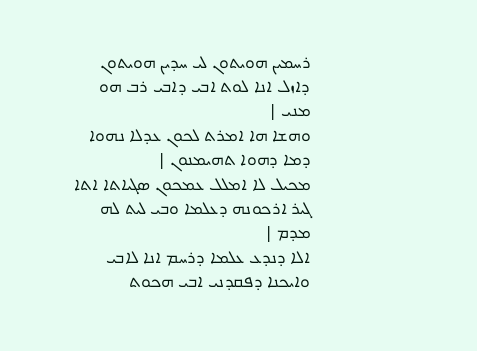ܪܚܡܝܢ ܗܘܝܬܘܢ ܠܝ ܚܕܝܢ ܗܘܝܬܘܢ ܕܐܙܠ ܐܢܐ ܠܘܬ ܐܒܝ ܕܐܒܝ ܪܒ ܗܘ ܡܢܝ |
ܘܗܫܐ ܗܐ ܐܡܪܬ ܠܟܘܢ ܥܕܠܐ ܢܗܘܐ ܕܡܐ ܕܗܘܐ ܬܗܝܡܢܘܢ |
ܡܟܝܠ ܠܐ ܐܡܠܠ ܥܡܟܘܢ ܤܓܝܐܬܐ ܐܬܐ ܓܝܪ ܐܪܟܘܢܗ ܕܥܠܡܐ ܘܒܝ ܠܝܬ ܠܗ ܡܕܡ |
ܐܠܐ ܕܢܕܥ ܥܠܡܐ ܕܪܚܡ ܐܢܐ ܠܐܒܝ ܘܐܝܟܢܐ ܕܦܩܕܢܝ ܐܒܝ ܗܟܘܬ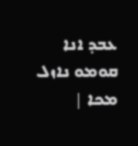ܥܒܕ ܐܢܐ ܩܘܡܘ ܢܐܙܠ ܡܟܐ |